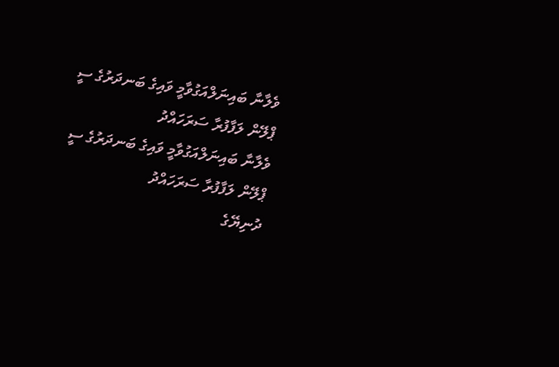ވެލާނާ ބައިނަލްއަގުވާމީ ވައިގެ ބަނދަރުގެ ސީ ޕްލޭން ލަފާފުރާ ސަރަހައްދު
ވެލާނާ ބައިނަލްއަގުވާމީ ވައިގެ ބަނދަރުގެ ސީ ޕްލޭން ލަފާފުރާ ސަރަހައްދު
ދުނިޔޭގެ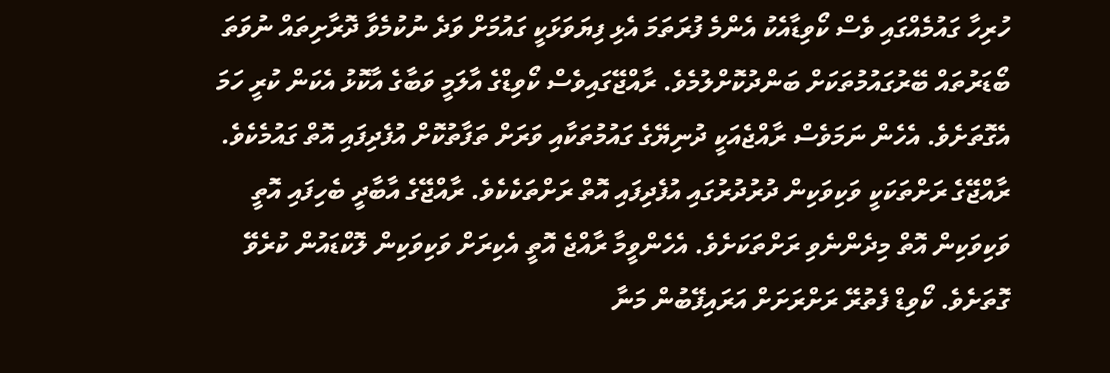ހުރިހާ ގައުމެއްގައި ވެސް ކޯވިޑާއެކު އެންމެ ފުރަތަމަ އެޅި ފިޔަވަޅަކީ ގައުމަށް ވަދެ ނުކުމެވާ ދޮރާށިތައް ނުވަތަ ބޯޑަރުތައް ބޭރުގައުމުތަކަށް ބަންދުކޮށްލުމެވެ. ރާއްޖޭގައިވެސް ކޯވިޑްގެ އާލަމީ ވަބާގެ އާކޮޅު އެކަން ކުރީ ހަމަ އެގޮތަށެވެ. އެހެން ނަމަވެސް ރާއްޖެއަކީ ދުނިޔޭގެ ގައުމުތަކާއި ވަރަށް ތަފާތުކޮށް އުފެދިފައި އޮތް ގައުމެކެވެ. ރާއްޖޭގެ ރަށްތަކަކީ ވަކިވަކިން ދުރުދުރުގައި އުފެދިފައި އޮތް ރަށްތަކެކެވެ. ރާއްޖޭގެ އާބާދީ ބެހިފައި އޮތީ ވަކިވަކިން އޮތް މިދެންނެވި ރަށްތަކަށެވެ. އެހެންވީމާ ރާއްޖެ އޮތީ އެކިރަށް ވަކިވަކިން ލޮކްޑައުން ކުރެވޭ ގޮތަށެވެ. ކޯވިޑް ފެތުރޭ ރަށްރަށަށް އަރައިފޭބުން މަނާ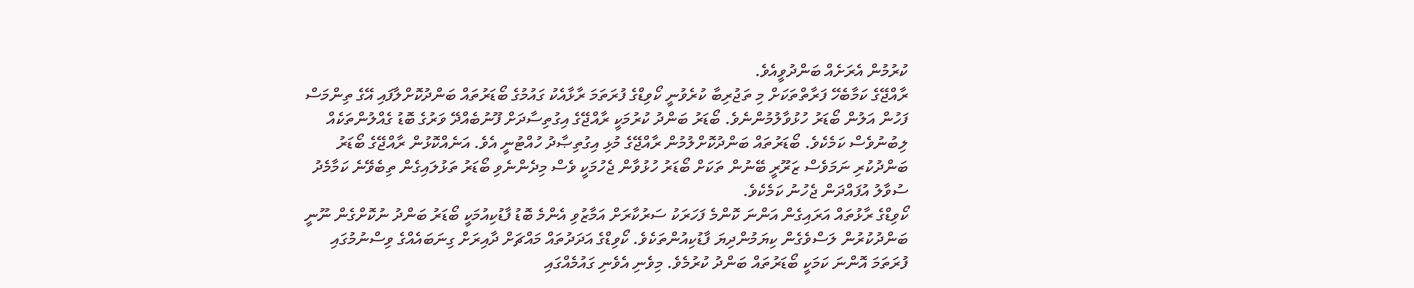ކުރުމުން އެރަށެއް ބަންދުވީއެވެ.
ރާއްޖޭގެ ކަމާބެހޭ ފަރާތްތަކަށް މި ތަޖުރިބާ ކުރެވުނީ ކޯވިޑްގެ ފުރަތަމަ ރާޅާއެކު ގައުމުގެ ބޯޑަރުތައް ބަންދުކޮށްލާފައި އޭގެ ތިންމަސް ފަހުން އަލުން ބޯޑަރު ހުޅުވާލުމުންނެވެ. ބޯޑަރު ބަންދު ކުރުމަކީ ރާއްޖޭގެ އިގުތިސާދަށް ފޫނުބެއްދޭ ވަރުގެ ބޮޑު ގެއްލުންތަކެއް ލިބުނުވެސް ކަމެކެވެ. ބޯޑަރުތައް ބަންދުކޮށްލުމުން ރާއްޖޭގެ މުޅި އިގުތިޞާދު ހުއްޓުނީ އެވެ. އަނެއްކޮޅުން ރާއްޖޭގެ ބޯޑަރު ބަންދުކުރި ނަމަވެސް ޒަރޫރީ ބޭނުން ތަކަށް ބޯޑަރު ހުޅުވާން ޖެހުމަކީ ވެސް މިދެންނެވި ބޯޑަރު ތަޅުލައިގެން ތިބެވޭނެ ކަމާމެދު ސުވާލު އުފައްދަން ޖެހުނު ކަމެކެވެ.
ކޯވިޑްގެ ރާޅުތައް އަރައިގެން އަންނަ ކޮންމެ ފަހަރަކު ސަރުކާރަށް އަމާޒުވި އެންމެ ބޮޑު ފާޑުކިއުމަކީ ބޯޑަރު ބަންދު ނުކޮށްގެން ނޫނީ ބަންދުކުރުން ލަސްވެގެން ކިޔަމުންދިޔަ ފާޑުކިއުންތަކެވެ. ކޯވިޑްގެ އަދަދުތައް މައްޗަށް ދާއިރަށް ގިނަބައެއްގެ ވިސްނުމުގައި ފުރަތަމަ އޮންނަ ކަމަކީ ބޯޑަރުތައް ބަންދު ކުރުމެވެ. މިވެނި އެވެނި ގައުމެއްގައި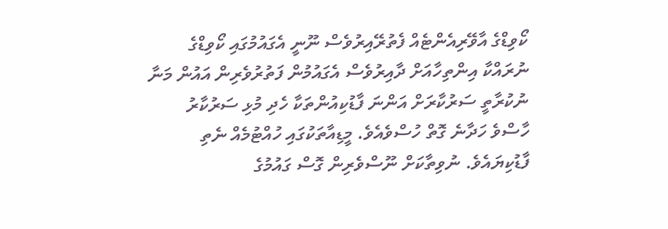ކޯވިޑްގެ އާވޭރިއެންޓެއް ފެތުރޭއިރުވެސް ނޫނީ އެގައުމުގައި ކޯވިޑްގެ ނުރައްކާ އިންތިހާއަށް ދާއިރުވެސް އެގައުމުން ފަތުރުވެރިން އައުން މަނާ ނުކުރާތީ ސަރުކާރަށް އަންނަ ފާޑުކިއުންތަކާ ހެދި މުޅި ސަރުކާރު ހާސްވެ ހަދާނެ ގޮތް ހުސްވެއެވެ. މީޑިއާތަކުގައި ހުއްޓުމެއް ނެތި ފާޑުކިޔައެވެ. ނުވިތާކަށް ނޫސްވެރިން ގޮސް ގައުމުގެ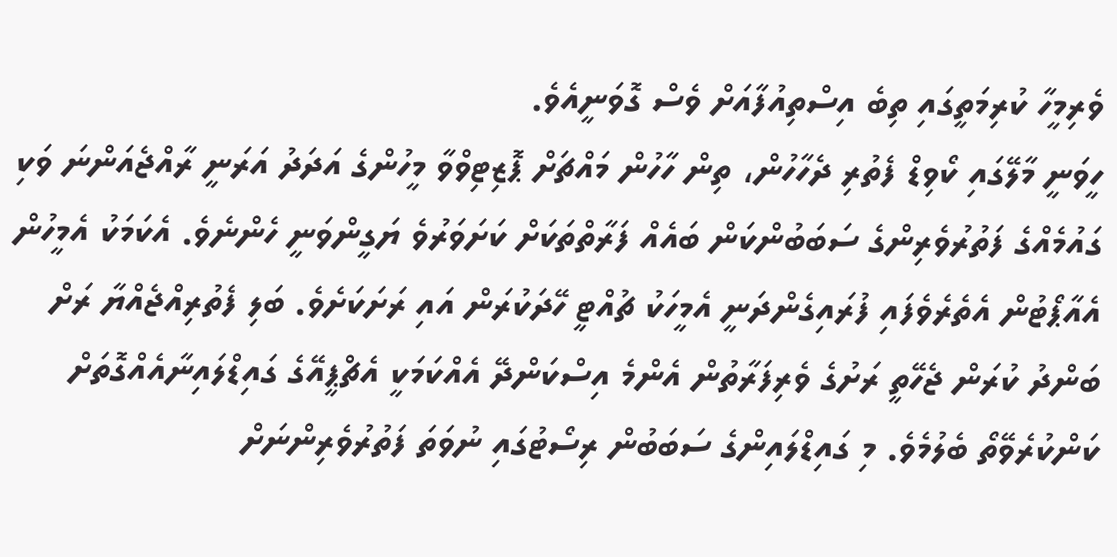ވެރިމީހާ ކުރިމަތީގައި ތިބެ އިސްތިއުފާއަށް ވެސް ގޮވަނީއެވެ.
ހީވަނީ މާލޭގައި ކޯވިޑް ފެތުރި ދެހާހުން، ތިން ހާހުން މައްޗަށް ޕޮޒިޓިވްވާ މީހުންގެ އަދަދު އަރަނީ ރާއްޖެއަންނަ ވަކި ގައުމެއްގެ ފަތުރުވެރިންގެ ސަބަބުންކަން ބައެއް ފަރާތްތަކަށް ކަށަވަރުވެ ޔަގީންވަނީ ހެންނެވެ. އެކަމަކު އެމީހުން އެއާޕޯޓުން އެތެރެވެފައި ފުރައިގެންދަނީ އެމީހަކު ޗުއްޓީ ހޭދަކުރަން އައި ރަށަކަށެވެ. ބަލި ފެތުރިއްޖެއްޔާ ރަށް ބަންދު ކުރަން ޖެހޭތީ ރަށުގެ ވެރިފަރާތުން އެންމެ އިސްކަންދޭ އެއްކަމަކީ އެޗްޕީއޭގެ ގައިޑްލައިނާއެއްގޮތަށް ކަންކުރެވޭތޯ ބެލުމެވެ. މި ގައިޑްލައިންގެ ސަބަބުން ރިސޯޓުގައި ނުވަތަ ފަތުރުވެރިންނަށް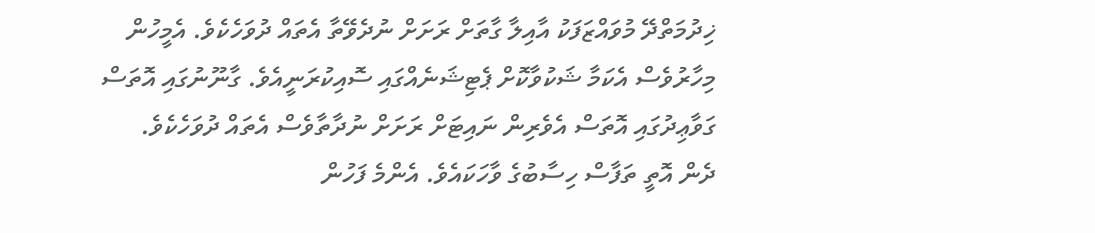ޚިދުމަތްދޭ މުވައްޒަފަކު އާއިލާ ގާތަށް ރަށަށް ނުދެވޭތާ އެތައް ދުވަހެކެވެ. އެމީހުން މިހާރުވެސް އެކަމާ ޝަކުވާކޮށް ޕެޓިޝަނެއްގައި ސޮއިކުރަނީއެވެ. ގާނޫނުގައި އޮތަސް ގަވާޢިދުގައި އޮތަސް އެވެރިން ނައިޓަށް ރަށަށް ނުދާތާވެސް އެތައް ދުވަހެކެވެ.
ދެން އޮތީ ތަފާސް ހިސާބުގެ ވާހަކައެވެ. އެންމެ ފަހުން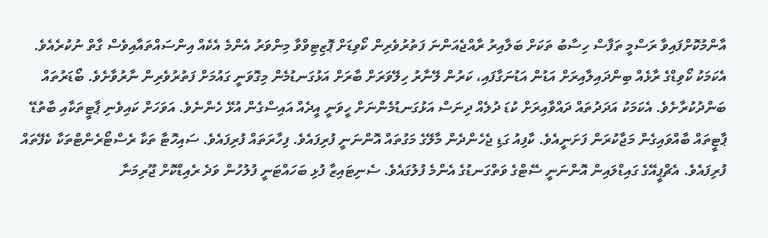އާންމުކޮށްފައިވާ ރަސްމީ ތަފާސް ހިސާބު ތަކަށް ބަލާއިރު ރާއްޖެއަންނަ ފަތުރުވެރިން ކޯވިޑަށް ޕޮޒިޓިވްވާ މިންވަރު އެންމެ އެކެއް އިންސައްތައާއިވެސް ގާތް ނުކުރެއެވެ. އެކަމަކު ކޯވިޑްގެ ރާޅެއް ބިންދައިލާއިރަށް އަޑުން އަޑުނަގާފައި، ކަރުން ލޭނާރު ހިލޭވަރަށް ބާރަށް އަޅުގަނޑުމެން މިގޮވަނީ ގައުމަށް ފަތުރުވެރިން ނާރުވާށެވެ. ބޯޑަރުތައް ބަންދުކުރާށެވެ. އެކަމަކު އަދަދުތައް ދައްވާއިރަށް ކުޑަ ދުލެއް ދިނަސް އަޅުގަނޑުމެންނަށް ހީވަނީ އީދެއް އައިސްގެން އުޅޭ ހެންނެވެ. އަވަހަށް ކައިވެނި ޕާޓީތަކާއި ބާތުޑޭ ޕާޓީތައް ބާއްވައިގެން މަޖާކުރަން ފަށަނީއެވެ. ކާފިއު ގަޑި ޖެހެންދެން މާލޭގެ މަގުތައް އޮންނަނީ ފުރިފައެވެ. ފިހާރަތައް ފުރިފައެވެ. ސައިހޮޓާ ތަކާ ރެސްޓޯރެންޓްތަކާ ކެފޭތައް ފުރިފައެވެ. އެޗްޕީއޭގެ ގައިޑްލައިން އޮންނަނީ ސޭޓްގެ ވަތްގަނޑުގެ އެންމެ ފުލުގައެވެ. ސެނިޓައިޒާ ފުޅި ބަހައްޓަނީ ފުލުހުން ވަދެ ރެއިޑްކޮށް ޖޫރިމަނާ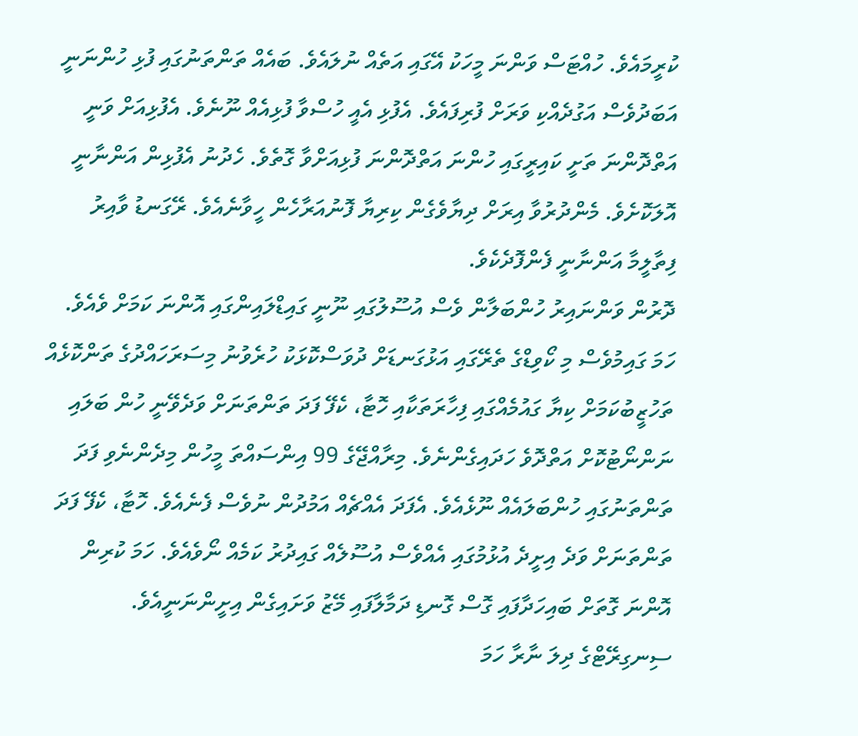ކުރީމައެވެ. ހުއްޓަސް ވަންނަ މީހަކު އޭގައި އަތެއް ނުލައެވެ. ބައެއް ތަންތަނުގައި ފުޅި ހުންނަނީ އަބަދުވެސް އަގުދެއްކި ވަރަށް ފުރިފައެވެ. އެފުޅި އެއީ ހުސްވާ ފުޅިއެއް ނޫނެވެ. އެފުޅިއަށް ވަނީ އަތްދޮންނަ ތަށީ ކައިރީގައި ހުންނަ އަތްދޮންނަ ފުޅިއަށްވާ ގޮތެވެ. ހެދުނު އެފުޅިން އަންނާނީ އޮލަކޮށެވެ. މެންދުރުވާ އިރަށް ދިޔާވެގެން ކިރިޔާ ފޮނުއަރާހެން ހީވާނެއެވެ. ރޭގަނޑު ވާއިރު ފިތާލީމާ އަންނާނީ ފެންފޮދެކެވެ.
ދޮރުން ވަންނައިރު ހުންބަލާން ވެސް އުސޫލުގައި ނޫނީ ގައިޑްލައިންގައި އޮންނަ ކަމަށް ވެއެވެ. ހަމަ ގައިމުވެސް މި ކޯވިޑްގެ ތެރޭގައި އަޅުގަނޑަށް ދުވަސްކޮޅަކު ހުރެވުނު މިސަރަހައްދުގެ ތަންކޮޅެއް ތަހުޒީބުކަމަށް ކިޔާ ގައުމެއްގައި ފިހާރަތަކާއި ހޮޓާ، ކެފޭ ފަދަ ތަންތަނަށް ވަދެވޭނީ ހުން ބަލައި ނަންނޯޓުކޮށް އަތްދޮވެ ހަދައިގެންނެވެ. މިރާއްޖޭގެ 99 އިންސައްތަ މީހުން މިދެންނެވި ފަދަ ތަންތަނުގައި ހުންބަލައެއް ނޫޅެއެވެ. އެފަދަ އެއްޗެއް އަމުދުން ނުވެސް ފެނެއެވެ. ހޮޓާ، ކެފޭ ފަދަ ތަންތަނަށް ވަދެ އިށީދެ އުޅުމުގައި އެއްވެސް އުސޫލެއް ގައިދުރު ކަމެއް ނޯވެއެވެ. ހަމަ ކުރިން އޮންނަ ގޮތަށް ބައިހަދާފައި ގޮސް ގޮނޑި ދަމާލާފައި މޭޒު ވަށައިގެން އިށީންނަނީއެވެ. ސިނގިރޭޓްގެ ދިލަ ނާރާ ހަމަ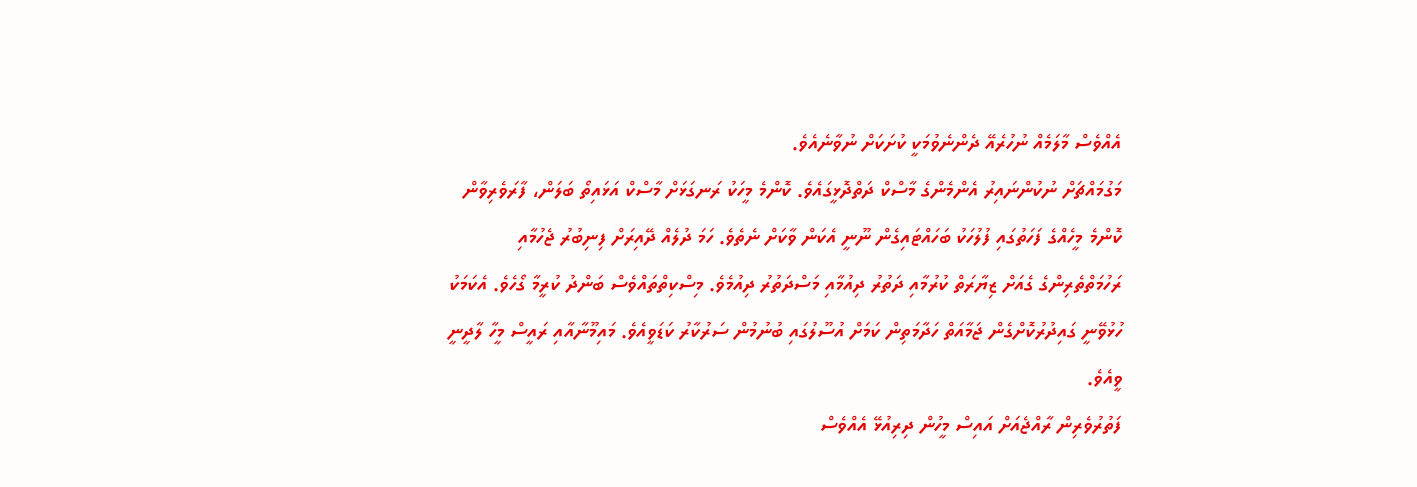އެއްވެސް މާލަމެއް ނުހުރެއޭ ދެންނެވުމަކީ ކުށަކަށް ނުވާނެއެވެ.
މަގުމައްޗަށް ނުކުންނައިރު އެންމެންގެ މާސްކް ދަތްދޮޅީގައެވެ. ކޮންމެ މީހަކު ރަނގަޅަށް މާސްކް އަޅައިތޯ ބަލަން، ފާރަވެރިވާން ކޮންމެ މީހެއްގެ ފަހަތުގައި ފުލުހަކު ބަހައްޓައިގެން ނޫނީ އެކަން ވާކަށް ނެތެވެ. ހަމަ ދުލެއް ދޭއިރަށް ފިނިބުރު ޖެހުމާއި ރަހުމަތްތެރިންގެ ގެއަށް ޒިޔާރަތް ކުރުމާއި ދަތުރު ދިއުމާއި މަސްދަތުރު ދިއުމެވެ. މިސްކިތްތައްވެސް ބަންދު ކުރީމާ ގޯހެވެ. އެކަމަކު ހުޅުވޭނީ ގައިދުރުކޮށްގެން ޖަމާއަތް ހަދާމަތިން ކަމަށް އުސޫލުގައި ބުނުމުން ސަރުކާރު ކަޑަވީއެވެ. މައިމޫނާއާއި ރައީސް މީހާ ލާދީނީ ވީއެވެ.
ފަތުރުވެރިން ރާއްޖެއަށް އައިސް މީހުން ދިރިއުޅޭ އެއްވެސް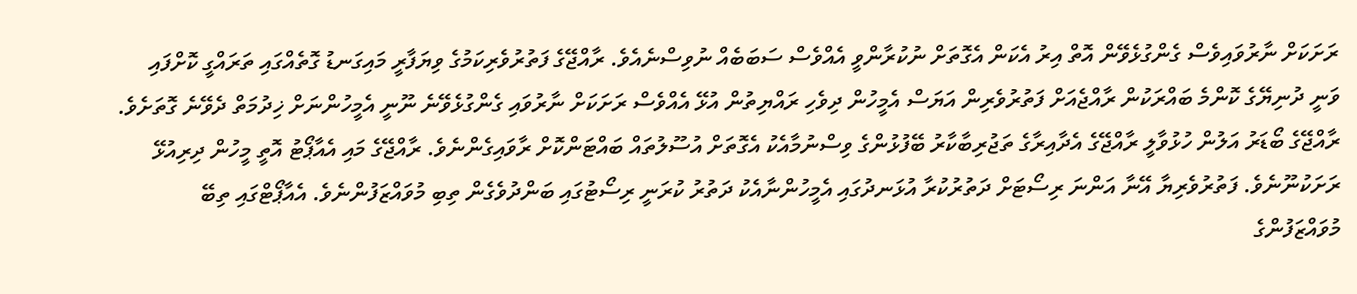ރަށަކަށް ނާރުވައިވެސް ގެންގުޅެވޭން އޮތް އިރު އެކަން އެގޮތަށް ނުކުރާންވީ އެއްވެސް ސަބަބެއް ނުވިސްނެއެވެ. ރާއްޖޭގެ ފަތުރުވެރިކަމުގެ ވިޔަފާރީ މައިގަނޑު ގޮތެއްގައި ތަރައްގީ ކޮށްފައި ވަނީ ދުނިޔޭގެ ކޮންމެ ބައްރަކުން ރާއްޖެއަށް ފަތުރުވެރިން އަޔަސް އެމީހުން ދިވެހި ރައްޔިތުން އުޅޭ އެއްވެސް ރަށަކަށް ނާރުވައި ގެންގުޅެވޭނެ ނޫނީ އެމީހުންނަށް ޚިދުމަތް ދެވޭނެ ގޮތަށެވެ. ރާއްޖޭގެ ބޯޑަރު އަލުން ހުޅުވާލީ ރާއްޖޭގެ އެދާއިރާގެ ތަޖުރިބާކާރު ބޭފުޅުންގެ ވިސްނުމާއެކު އެގޮތަށް އުސޫލުތައް ބައްޓަންކޮށް ރާވައިގެންނެވެ. ރާއްޖޭގެ މައި އެއާޕޯޓު އޮތީ މީހުން ދިރިއުޅޭ ރަށަކުނޫނެވެ. ފަތުރުވެރިޔާ އޭނާ އަންނަ ރިސޯޓަށް ދަތުރުކުރާ އުޅަނދުގައި އެމީހުންނާއެކު ދަތުރު ކުރަނީ ރިސޯޓުގައި ބަންދުވެގެން ތިބި މުވައްޒަފުންނެވެ. އެއާޕޯޓްގައި ތިބޭ މުވައްޒަފުންގެ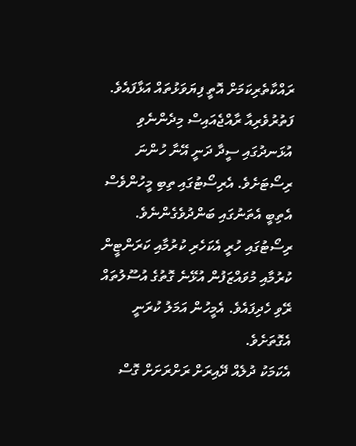ރައްކާތެރިކަމަށް އޮތީ ފިޔަވަޅުތައް އަޅާފައެވެ. ފަތުރުވެރިއާ ރާއްޖެއައިސް މިދެންނެވި އުޅަނދުގައި ސީދާ ދަނީ އޭނާ ހުންނަ ރިސޯޓަށެވެ. އެރިސޯޓުގައި ތިބި މީހުންވެސް އެތިބީ އެތަނުގައި ބަންދުވެގެންނެވެ. ރިސޯޓުގައި ހުރީ އެކަހެރި ކުރުމާއި ކަރަންޓީން ކުރުމާއި މުވައްޒަފުން އުޅޭނެ ގޮތުގެ އުސޫލުތައް ރޭވި ހެދިފައެވެ. އެމީހުން އަމަލު ކުރަނީ އެގޮތަށެވެ.
އެކަމަކު ދުލެއް ދޭއިރަށް ރަށްރަށަށް ގޮސް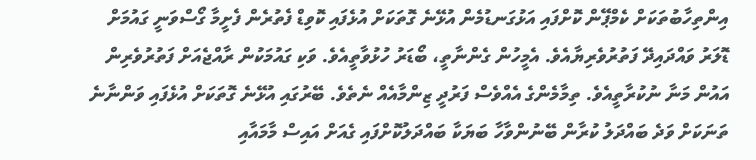އިންތިހާބުތަކަށް ކެމްޕޭން ކޮށްފައި އަޅުގަނޑުމެން އުޅޭނެ ގޮތަކަށް އުޅެފައި ކޮވިޑް ފެތުރެން ފެށީމާ ގޯސްވަނީ ގައުމަށް ޑޮލަރު ވައްދައިދޭ ފަތުރުވެރިޔާއެވެ. އެމީހުން ގެންނާތީ، ބޯޑަރު ހުޅުވާތީއެވެ. ވަކި ގައުމަކުން ރާއްޖެއަށް ފަތުރުވެރިން އައުން މަނާ ނުކުރާތީއެވެ. ތިމާމެންގެ އެއްވެސް ފަރުދީ ޒިންމާއެއް ނެތެވެ. ބޭރުގައި އުޅޭނެ ގޮތަކަށް އުޅެފައި ވަންނާނެ ތަނަކަށް ވަދެ ބައްދަލު ކުރާން ބޭނުންވާހާ ބަޔަކާ ބައްދަލުކޮށްފައި ގެއަށް އައިސް މާމައާއި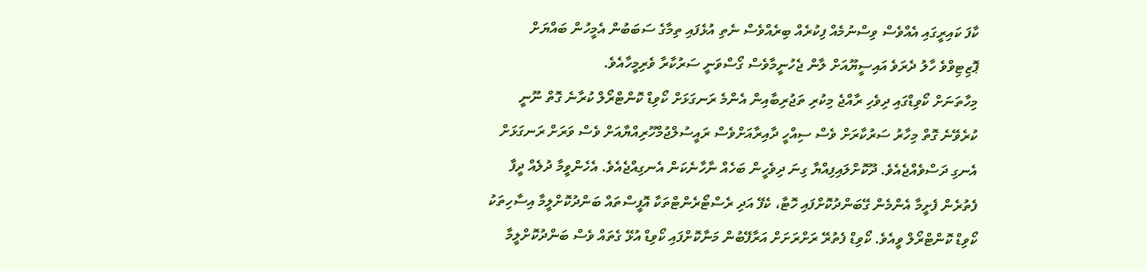ކާފަ ކައިރީގައި އެއްވެސް ވިސްނުމެއް ފިކުރެއް ބިރެއްވެސް ނެތި އުޅެފައި ތިމާގެ ސަބަބުން އެމީހުން ބައްޔަށް ޕޮޒިޓިވްވެ ހާލު ދެރަވެ އައިސީޔޫއަށް ލާން ޖެހުނީމާވެސް ގޯސްވަނީ ސަރުކާރާ ވެރިމީހާއެވެ.
މިހާތަނަށް ކޯވިޑްގައި ދިވެހި ރާއްޖެ މިކުރި ތަޖުރިބާއިން އެންމެ ރަނގަޅަށް ކޯވިޑް ކޮންޓްރޯލް ކުރާނެ ގޮތް ނޫނީ ކުރެވޭނެ ގޮތް މިހާރު ސަރުކާރަށް ވެސް ސިއްހީ ދާއިރާއަށްވެސް ރައީސުލްޖުމްހޫރިއްޔާއަށް ވެސް ވަރަށް ރަނގަޅަށް އެނގި ދަސްވެއްޖެއެވެ. ދޫކޮށްލައިފިއްޔާ ގިނަ ދިވެހީން ބަހެއް ނާހާނެކަން އެނގިއްޖެއެވެ. އެހެންވީމާ ދުލެއް ދީފާ ފެތުރެން ފެށީމާ އެންމެން ގޭބަންދުކޮށްފައި ހޮޓާ، ކެފޭ އަދި ރެސްޓޯރެންޓްތަކާ އޮފީސްތައް ބަންދުކޮށްލީމާ އިސާހިތަކު ކޯވިޑް ކޮންޓްރޯލް ވީއެވެ. ކޯވިޑް ފެތުރޭ ރަށްރަށަށް އަރާފޭބުން މަނާކޮށްފައި ކޯވިޑް އުޅޭ ގެތައް ވެސް ބަންދުކޮށްލީމާ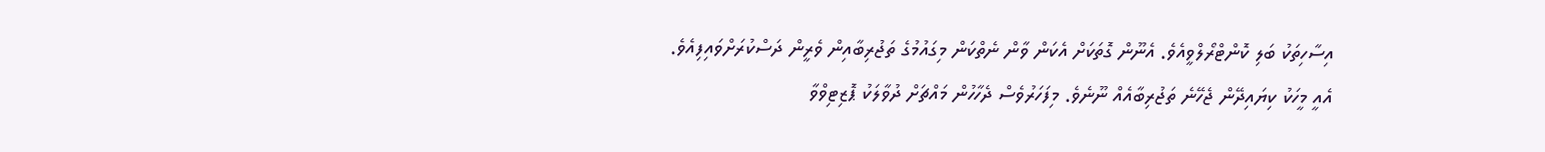އިސާހިތަކު ބަލި ކޮންޓްރޯލްވީއެވެ. އެނޫން ގޮތަކަށް އެކަން ވާން ނެތްކަން މިގައުމުގެ ތަޖުރިބާއިން ވެރީން ދަސްކުރަށްވައިފިއެވެ.
އެއީ މީހަކު ކިޔައިދޭން ޖެހޭނެ ތަޖުރިބާއެއް ނޫނެވެ. މިފަހަރުވެސް ދެހާހުން މައްޗަށް ދުވާލަކު ޕޮޒިޓިވްވާ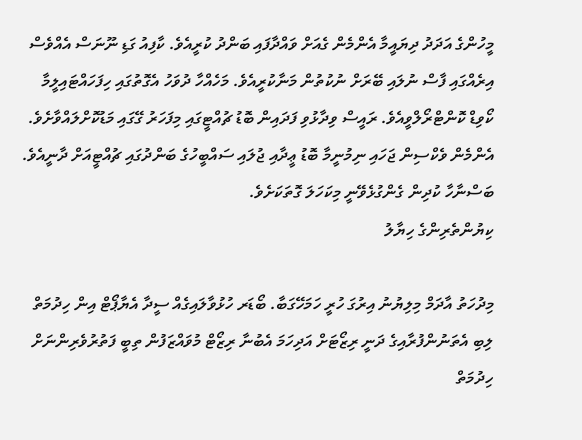މީހުންގެ އަދަދު ދިޔައީމާ އެންމެން ގެއަށް ވައްދާފައި ބަންދު ކުރީއެވެ. ކާފިއު ގަޑި ނޫނަސް އެއްވެސް އިރެއްގައި ފާސް ނުލައި ބޭރަށް ނުކުތުން މަނާކުރީއެވެ. މަހެއްހާ ދުވަހު އެގޮތުގައި ހިފަހައްޓައިލީމާ ކޯވިޑް ކޮންޓްރޯލްވީއެވެ. ރައީސް ވިދާޅުވި ފަދައިން ބޮޑު ޗުއްޓީގައި މިފަހަރު ގޭގައި މަޑުކޮށްލައްވާށެވެ. އެންމެން ވެކްސިން ޖަހައި ނިމުނީމާ ބޮޑު ޢީދާއި ޖުލައި ސައްބީހުގެ ބަންދުގައި ޗުއްޓީއަށް ދާނީއެވެ. ބަސްނާހާ ކުދިން ގެންގުޅެވޭނީ މިކަހަލަ ގޮތަކަށެވެ.
ކިޔުންތެރިންގެ ހިޔާލު

މިދުހަތު އާދަމް މިލިޔުނު އިރުގަ ހުރީ ހަމަހޭގަބާ. ބޯޑަރ ހުޅުވާލައިގެއް ސީދާ އެޔާޕޯޓް އިން ހިދުމަތް ލިބި އެތަނުންފުރާއިގެ ދަނީ ރިޒޯޓަށް އަދިހަމަ އެބުނާ ރިޒޯޓް މުވައްޒަފުން ތިބީ ފަތުރުވެރިންނަށް ހިދުމަތް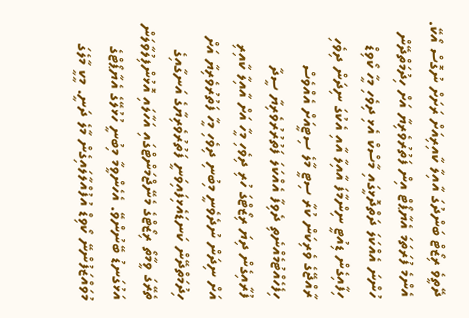ދޭތީވެ ރިޒޯޓް ބަންދުގަ އާއިލާ ކާއިރިއަށް ރަށަށް ނުގޮސް އޯކޭ. އެންމެ ފުރަތަމަ އެޔާޕޯޓް އިން ފަތުރުވެރިޔާ އަށް ހިދުމަތްދޭން ހުންނަ އެއްކަލަ ދަތްދޮޅީގައި މާސްކް އެޅި ދިވެހި މީހާ ކޯވިޑް ހިފާއިގެން ޑިއުޓީ ނިންމާފަ އާއިލާ އާއި އެކުގަ ނިދަން ދިވެހި ރާއްޖޭގެ ވެރިކަން ކުރާ ސިޓީ މާލެ ސިޓީއަށް އެއްވެސް ހިފެހެއްޓުމެއްނެތި ދެވިފާ އެއްކަލަ ފަތުރުރުވެރިޔާ ސީދާ ފުރާއިގެން ދިޔަ ރިޒޯޓްގަ ހުރި ދިވެހި މީހާ އަށް އާއިލާ ކާއިރި އަށް ނިދަން ނުދެވެނީ މިބުނި ދިވެހި މީހާ ފަތުރުވެރިޔާ އަށް ހިދުމަތްދޭން ކަނޑައެޅިފައިވަނީ ފަތުރުވެރިޔާގެ އަނގާއިގެ ތެރޭގަ ވީމާތޯ ރިޒޯޓްގެ މެނޭޖްމަންޓްގައި އަހާލައި އޮޅުންފިލުވާލަން އަޅުގަނޑު ބޭނުންވޭ. އެހެންވީމާ މިބުނީ ހުޅުލޭގެ އެޔާޕޯޓްގެ މުވައްޒަފުންނޭ ކޯވިޑް އުފުއްލާލައިގެން މާލެ ދަނީ. މީކީ މާލެގަ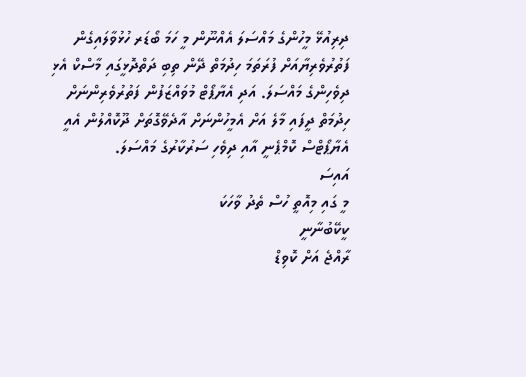ދިރިއުޅޭ މީހުންގެ މައްސަލަ އެއްނޫން މީ ހަމަ ބޯޑަރ ހުޅުވާލައިގެން ފަތުރުވެރިޔާއަށް ފުރަތަމަ ހިދުމަތް ދޭން ތިބި ދަތްދޮޅީގައި މާސްކް އެޅި ދިވެހިންގެ މައްސަލަ. އަދި އެޔާޕޯޓް މުވައްޒަފުން ފަތުރުވެރިންނަށް ހިދުމަތް ދީފައި މާލެ އަށް އެމީހުންނަށް އާދެވޭގޮތަށް ދޫކޮއްލުން އެއީ އެޔާޕޯޓްސް ކޮމްޕެނީ އާއި ދިވެހި ސަރުކާރުގެ މައްސަލަ.
އައިސަ
މީ ގައި މިއޮތީ ހުސް ތެދު ވާހަކަ
ކީކޭބުނާނީ
ރާއްޖެ އަށް ކޮވިޑް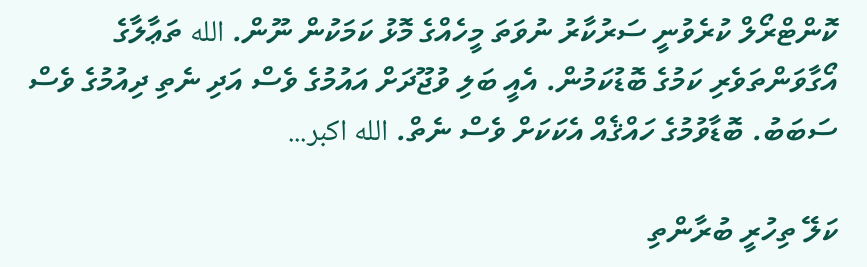ކޮންޓްރޯލް ކުރެވުނީ ސަރުކާރު ނުވަތަ މީހެއްގެ މޮޅު ކަމަކުން ނޫން. الله ތަޢާލާގެ އޯގާވަންތަވެރި ކަމުގެ ބޮޑުކަމުން. އެއީ ބަލި ވުޖޫދަށް އައުމުގެ ވެސް އަދި ނެތި ދިއުމުގެ ވެސް ސަބަބު. ބޮޑާވުމުގެ ހައްޤެއް އެކަކަށް ވެސް ނެތް. الله اكبر...

ކަލޭ ތިހުރީ ބުރާންތި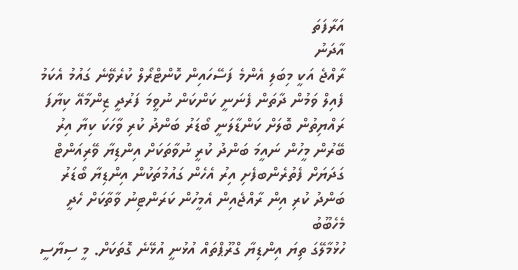އަރާފަތަ
އާދަނު
ރާއްޖެ އަކީ މިބަލި އެންމެ ފަސޭހައިން ކޮންޓްރޯލް ކުރެވޭނެ ގައުމު އެކަމު ފެއިލް ވަމުން ދާތަން ފެނަނީ ކަންކަން ނުވީމަ ފަރުދީ ޒިންމާއޭ ކިޔާފަ ރައްޔިތުން ބޮލަށް ކަންޑާލަނީ ބޯޑަރު ބަންދު ކުރި ވާހަކަ ކިޔާ އިރު ބޭރުން މީހުން ނައީމަ ބަންދު ކުރީ ނުވާތަކަށް އިންޑިޔާ ވޭރިއަންޓް ގަދަޔަށް ފެތުރެންބފެށި އިރު އެހެން ގައުމުތަކުން އިންޑިޔާ ބޯޑަރު ބަންދު ކުރި އިން ރާއްޖެއިން އެމީހުން ކަރަންޓިނު ވާތާކަށް ހެދީ
މެހެބޫބު
ހުޅުމާލޭގަ ތިޔަ އިންޑިޔާ ގްރޫޕްތައް އުޅުނީ އުޅޭނެ ގޮތަކަށް. މީ ސިޔާސީ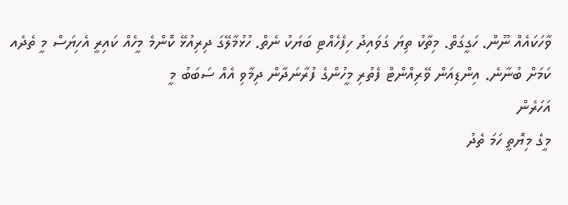ވާހަކައެއް ނޫން. ހަގީގަތް. މިތާކު ތިޔަ ގަވައިދު ހިފެހެއްޓި ބަޔަކު ނެތް. ހުޅުމާލޭގަ ދިރިއުޅޭ ކޮންމެ މީހެއް ކައިރީ އެހިޔަސް މީ ތެދެއ ކަމަށް ބުނާނެ. އިންޑިއަން ވޭރިއްންޓް ފެތުރި މީހުންގެ ފުރާނަދާން ދިމާވި އެއް ސަބަބު މީ
އަހަރެން
މީގެ މިޔޮތީ ހަމަ ތެދު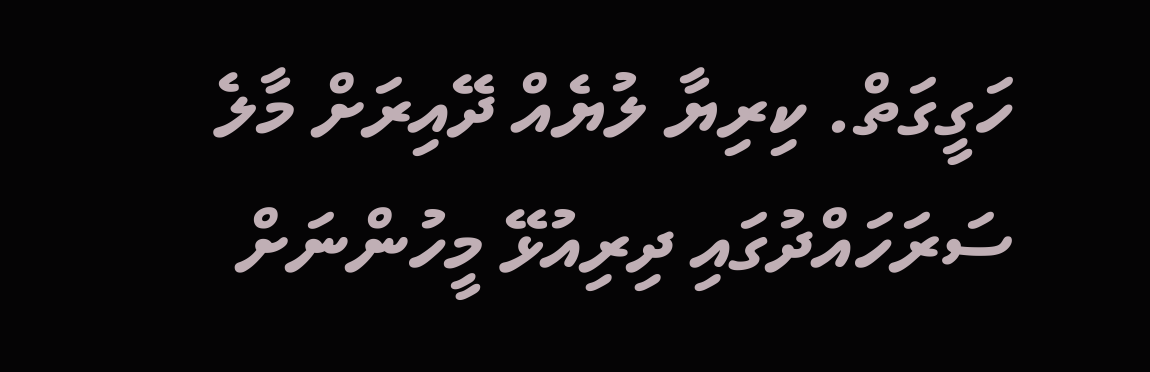ހަގީގަތް. ކިރިޔާ ލުޔެއް ދޭއިރަށް މާލެ ސަރަހައްދުގައި ދިރިއުޅޭ މީހުންނަށް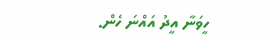ހީވަނާ އީދު އައްނަ ހެން.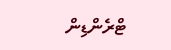ޓްރެންޑިން